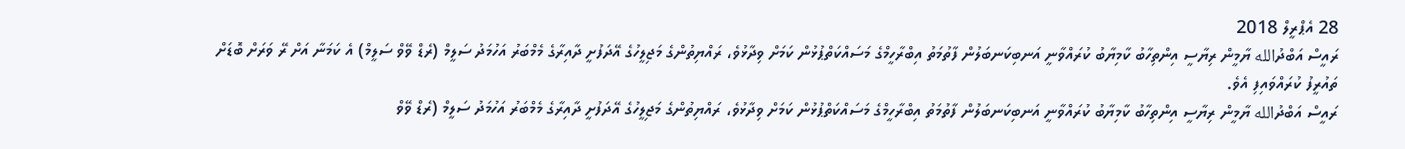28 އެޕްރީލް 2018
ރައީސް އަބްދުالله ޔާމީން ރިޔާސީ އިންތިހާބު ކާމިޔާބު ކުރައްވާނީ އަނބިކަނބަލުން ފާތުމަތު އިބްރާހީމްގެ މަސައްކަތްޕުޅުން ކަމަށް ވިދާޅުވެ، ރައްޔިތުންގެ މަޖިލީހުގެ އޭދަފުށީ ދާއިރާގެ މެމްބަރު އަހުމަދު ސަލީމް (ރެޑް ވޭވް ސަލީމް) އެ ކަމަނާ އަށް ރޭ ވަރަށް ބޮޑަށް ތައުރީފު ކުރައްވައިފި އެވެ.
ރައީސް އަބްދުالله ޔާމީން ރިޔާސީ އިންތިހާބު ކާމިޔާބު ކުރައްވާނީ އަނބިކަނބަލުން ފާތުމަތު އިބްރާހީމްގެ މަސައްކަތްޕުޅުން ކަމަށް ވިދާޅުވެ، ރައްޔިތުންގެ މަޖިލީހުގެ އޭދަފުށީ ދާއިރާގެ މެމްބަރު އަހުމަދު ސަލީމް (ރެޑް ވޭވް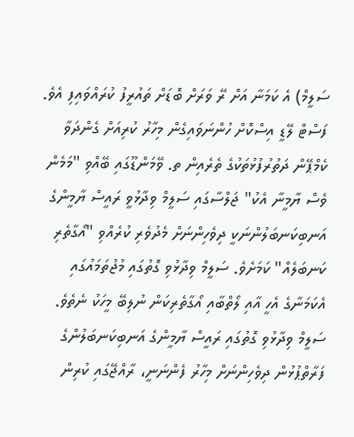ސަލީމް) އެ ކަމަނާ އަށް ރޭ ވަރަށް ބޮޑަށް ތައުރީފު ކުރައްވައިފި އެވެ.
ފަސްޓް ލޭޑީ އިސްކޮށް ހުންނަވައިގެން މިހާރު ކުރިއަށް ގެންދަވާ ކެމްޕޭން ދަތުރުފުޅުތަކުގެ ތެރެއިން ތ. ވޭމަންޑޫގައި ބޭއްވި "މަމެން ވެސް ޔާމީނާ އެކު" ޖަލްސާގައި ސަލީމް ވިދާޅުވީ ރައީސް ޔާމީންގެ އަނބިކަނބަލުންނަކީ ދިވެހިންނަށް މެދުވެރި ކުރެއްވި "އޯގާތެރި ކަނބަލެއް" ކަމަށެވެ. ސަލީމް ވިދާޅުވި ގޮތުގައި މުޖުތަމައުގައި އެކަމަނާގެ އެހީ އާއި ލޯތްބާއި އޯގާތެރިކަން ނުލިބޭ މީހަކު ނެތެވެ.
ސަލީމް ވިދާޅުވި ގޮތުގައި ރައީސް ޔާމީންގެ އަނބިކަނބަލުންގެ ފަރާތްޕުޅުން ދިވެހިންނަށް މިހާރު ފެންނަނީ، ރާއްޖޭގައި ކުރިން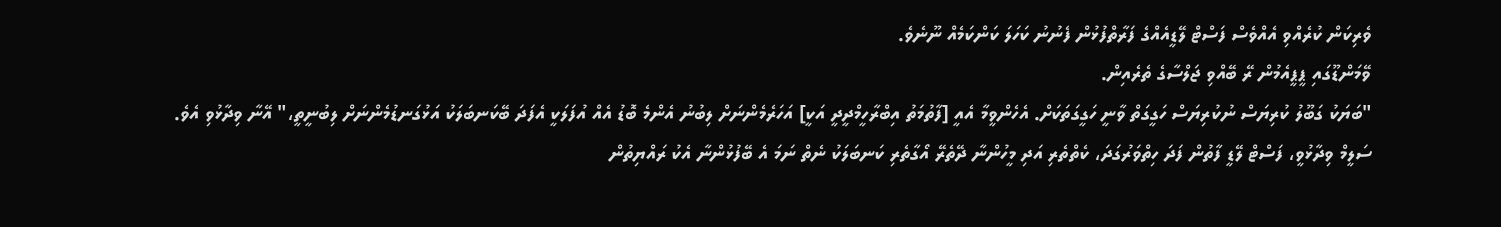ވެރިކަން ކުރެއްވި އެއްވެސް ފަސްޓް ލޭޑީއެއްގެ ފަރާތްފުޅުން ފެނުނު ކަހަލަ ކަންކަމެއް ނޫނެވެ.
ވޭމަންޑޫގައި ޕީޕީއެމުން ރޭ ބޭއްވި ޖަލްސާގެ ތެރެއިން.
"ބަޔަކު ގަބޫލު ކުރިޔަސް ނުކުރިޔަސް ހަގީގަތް ވާނީ ހަގީގަތަކަށް. އެހެންވީމާ އެއީ [ފާތުމަތު އިބްރާހީމްދީދީ އަކީ] އަހަރެމެންނަށް ލިބުނު އެންމެ ބޮޑު އެއް އުފަލަކީ އެފަދަ ބޭކަނބަލަކު އަޅުގަނޑުމެންނަށް ލިބުނީތީ،" އޭނާ ވިދާޅުވި އެވެ.
ސަލީމް ވިދާޅުވީ، ފަސްޓް ލޭޑީ ފާތުން ފަދަ ހިތްވަރުގަދަ، ކެތްތެރި އަދި މީހުންނާ ދޭތެރޭ އޯގާތެރި ކަނބަލަކު ނެތް ނަމަ އެ ބޭފުޅުންނާ އެކު ރައްޔިތުން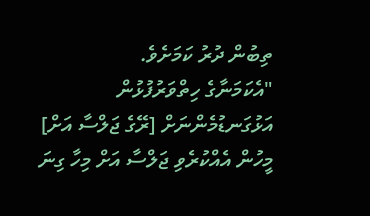ތިބުން ދުރު ކަމަށެވެ.
"އެކަމަނާގެ ހިތްވަރުފުޅުން އަޅުގަނޑުމެންނަށް [ރޭގެ ޖަލްސާ އަށް] މީހުން އެއްކުރެވި ޖަލްސާ އަށް މިހާ ގިނަ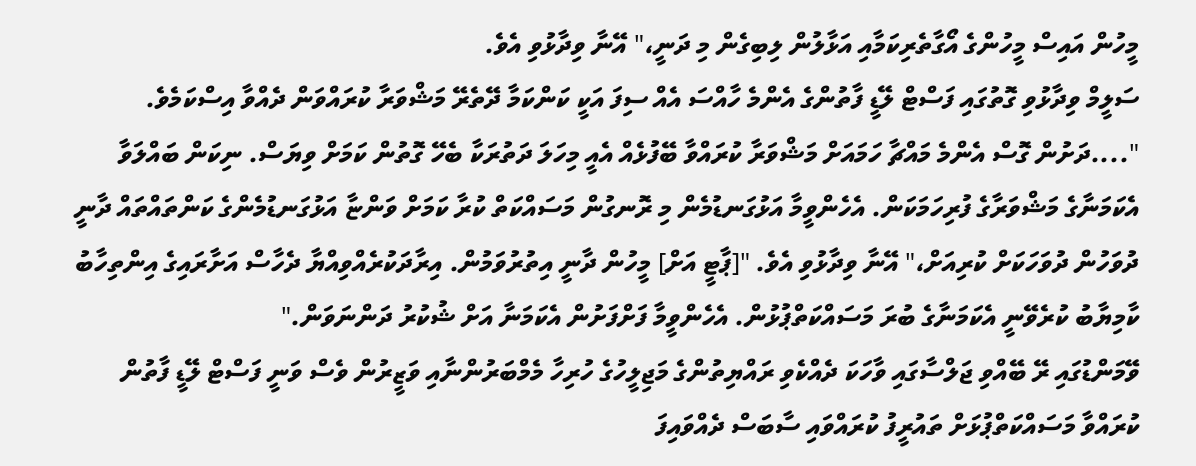މީހުން އައިސް މީހުންގެ އޯގާތެރިކަމާއި އަޅާލުން ލިބިގެން މި ދަނީ،" އޭނާ ވިދާޅުވި އެވެ.
ސަލީމް ވިދާޅުވި ގޮތުގައި ފަސްޓް ލޭޑީ ފާތުންގެ އެންމެ ހާއްސަ އެއް ސިފަ އަކީ ކަންކަމާ ދޭތެރޭ މަޝްވަރާ ކުރައްވަން ދެއްވާ އިސްކަމެވެ.
"....ދަށުން ގޮސް އެންމެ މައްޗާ ހަމައަށް މަޝްވަރާ ކުރައްވާ ބޭފުޅެއް އެއީ މިހަލަ ދަތުރަކާ ބެހޭ ގޮތުން ކަމަށް ވިޔަސް. ނިކަން ބައްލަވާ އެކަމަނާގެ މަޝްވަރާގެ ފުރިހަމަކަން. އެހެންވީމާ އަޅުގަނޑުމެން މި ރޮނގުން މަސައްކަތް ކުރާ ކަމަށް ވަންޏާ އަޅުގަނޑުމެންގެ ކަންތައްތައް ދާނީ ދުވަހުން ދުވަހަކަށް ކުރިއަށް،" އޭނާ ވިދާޅުވި އެވެ. "[ޕާޓީ އަށް] މީހުން ދާނީ އިތުރުވަމުން. އިރާދަކުރެއްވިއްޔާ ދެހާސް އަށާރައިގެ އިންތިހާބު ކާމިޔާބު ކުރެވޭނީ އެކަމަނާގެ ބުރަ މަސައްކަތްޕުޅުން. އެހެންވީމާ ފަށްފަށުން އެކަމަނާ އަށް ޝުކުރު ދަންނަވަން."
ވޭމަންޑުގައި ރޭ ބޭއްވި ޖަލްސާގައި ވާހަކަ ދެއްކެވި ރައްޔިތުންގެ މަޖިލީހުގެ ހުރިހާ މެމްބަރުންނާއި ވަޒީރުން ވެސް ވަނީ ފަސްޓް ލޭޑީ ފާތުން ކުރައްވާ މަސައްކަތްޕުޅަށް ތައުރީފު ކުރައްވައި ސާބަސް ދެއްވައިފަ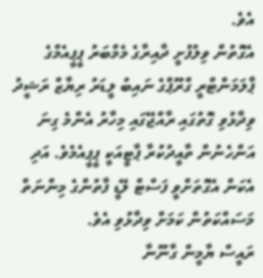އެވެ.
އެގޮތުން ވިލުފުށީ ދާއިރާގެ މެމްބަރު ޕީޕީއެމްގެ ޕާލަމަންޓްރީ ގްރޫޕްގެ ނައިބު ލީޑަރު ރިޔާޒް ރަޝީދު ވިދާޅުވި ގޮތުގައި ރާއްޖޭގައި މިހާރު އެންމެ ގިނަ އަންހެނުން ތާއީދުކުރާ ޕާޓީއަކީ ޕީޕީއެމެވެ. އަދި އެކަން އެގޮތަށްވީ ފަސްޓް ލޭޑީ ފާތުންގެ މިންނަތް މަސައްކަތުން ކަމަށް ވިދާޅުވި އެވެ.
ރައީސް ޔާމީން ގާނޫނާ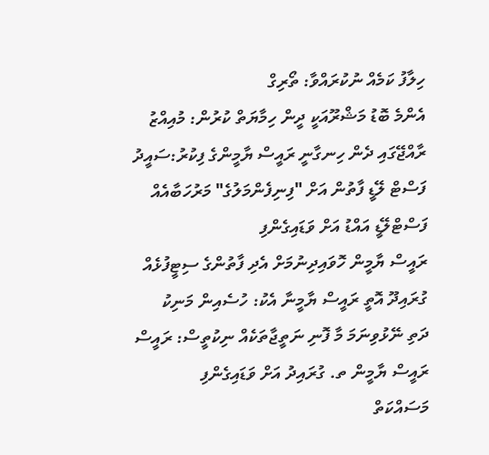ހިލާފު ކަމެއް ނުކުރައްވާ: ތޯރިގް
އެންމެ ބޮޑު މަޝްރޫއަކީ ދީން ހިމާޔަތް ކުރުން: މުއިއްޒު
ރާއްޖޭގައި ދެން ހިނގާނީ ރައީސް ޔާމީންގެ ފިކުރު:ސައީދު
ފަސްޓް ލޭޑީ ފާތުން އަށް "ފިނިފެންމަލުގެ" މަރުހަބާއެއް
ފަސްޓްލޭޑީ އައްޑު އަށް ވަޑައިގެންފި
ރައީސް ޔާމީން ހޮވައިދިނުމަށް އެދި ފާތުންގެ ސިޓީފުޅެއް
ގުރައިދޫ އޮތީ ރައީސް ޔާމީނާ އެކު: ހުސެއިން މަނިކު
ދަތި ނޭޅުވިނަމަ މާ ފޮނި ނަތީޖާތަކެއް ނިކުތީސް: ރައީސް
ރައީސް ޔާމީން ތ. ގުރައިދު އަށް ވަޑައިގެންފި
މަސައްކަތް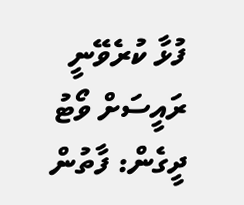ފުޅާ ކުރެވޭނީ ރައީސަށް ވޯޓު ދީގެން: ފާތުން